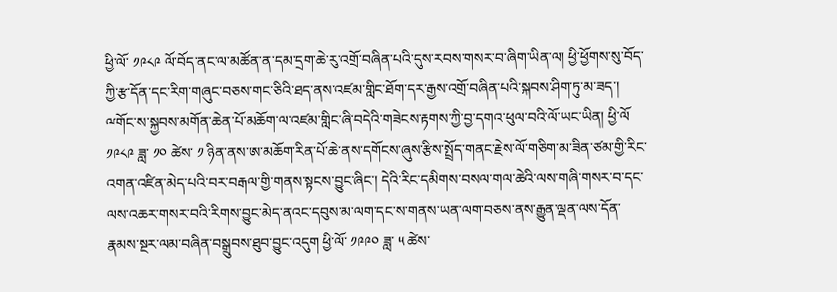ཕྱི་ལོ་ ༡༩༨༩ ལོ་བོད་ནང་ལ་མཚོན་ན་དམ་དྲག་ཆེ་རུ་འགྲོ་བཞིན་པའི་དུས་རབས་གསར་བ་ཞིག་ཡིན་ལ། ཕྱི་ཕྱོགས་སུ་བོད་ཀྱི་རྩ་དོན་དང་རིག་གཞུང་བཅས་གང་ཅིའི་ཐད་ནས་འཛམ་གླིང་ཐོག་དར་རྒྱས་འགྲོ་བཞིན་པའི་སྐབས་ཤིག་ཏུ་མ་ཟད་། ྋགོང་ས་སྐྱབས་མགོན་ཆེན་པོ་མཆོག་ལ་འཛམ་གླིང་ཞི་བདེའི་གཟེངས་རྟགས་ཀྱི་བྱ་དགའ་ཕུལ་བའི་ལོ་ཡང་ཡིན། ཕྱི་ལོ ༡༩༨༩ ཟླ་ ༡༠ ཚེས་ ༡ ཉིན་ནས་ཨ་མཆོག་རིན་པོ་ཆེ་ནས་དགོངས་ཞུས་རྩིས་སྤྲོད་གནང་རྗེས་ལོ་གཅིག་མ་ཟིན་ཙམ་གྱི་རིང་འགན་འཛིན་མེད་པའི་བར་བརྒལ་གྱི་གནས་སྟངས་བྱུང་ཞིང་། དེའི་རིང་དམིགས་བསལ་གལ་ཆེའི་ལས་གཞི་གསར་བ་དང་ལས་འཆར་གསར་བའི་རིགས་བྱུང་མེད་ནའང་དབུས་མ་ལག་དང་ས་གནས་ཡན་ལག་བཅས་ནས་རྒྱུན་ལྡན་ལས་དོན་རྣམས་སྔར་ལམ་བཞིན་བསྒྲུབས་ཐུབ་བྱུང་འདུག ཕྱི་ལོ་ ༡༩༩༠ ཟླ་ ༥ ཚེས་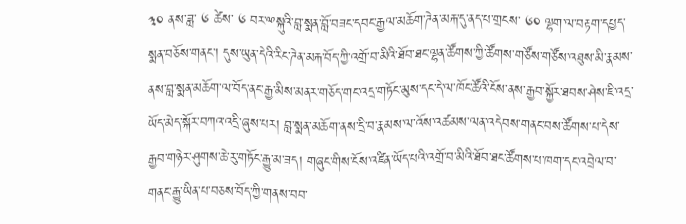༣༠ ནས་ཟླ་ ༦ ཚེས་ ༦ བར་ྋསྐུའི་བླ་སྨན་བློ་བཟང་དབང་རྒྱལ་མཆོག་ཌེན་མརྐ་དུ་ནད་པ་གྲངས་ ༦༠ ལྷག་ལ་བརྟག་དཔྱད་སྨན་བཅོས་གནང་། དུས་ཡུན་དེའི་རིང་ཌེན་མརྐ་བོད་ཀྱི་འགྲོ་བ་མིའི་ཐོབ་ཐང་ལྷན་ཚོགས་ཀྱི་ཚོགས་གཙོས་གཙོས་འཐུས་མི་རྣམས་ནས་བླ་སྨན་མཆོག་ལ་བོད་ནང་རྒྱ་མིས་མནར་གཅོད་གང་འདྲ་གཏོང་མུས་དང་དེ་ལ་ཁོང་ཚོའི་ངོས་ནས་རྒྱབ་སྐྱོར་ཐབས་ཤེས་ཇི་འདྲ་ཡོད་མེད་སྐོར་བཀའ་འདྲི་ཞུས་པར། བླ་སྨན་མཆོག་ནས་དྲི་བ་རྣམས་ལ་འོས་འཚམས་ལན་འདེབས་གནང་བས་ཚོགས་པ་དེས་རྒྱབ་གཉེར་ཤུགས་ཆེ་རུ་གཏོང་རྒྱུ་མ་ཟད། གཞུང་གིས་ངོས་འཛིན་ཡོད་པའི་འགྲོ་བ་མིའི་ཐོབ་ཐང་ཚོགས་པ་ཁག་དང་འབྲེལ་བ་གནང་རྒྱུ་ཡིན་པ་བཅས་བོད་ཀྱི་གནས་བབ་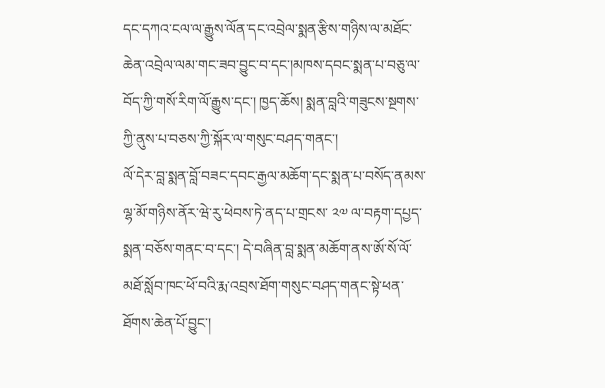དང་དཀའ་ངལ་ལ་རྒྱུས་ལོན་དང་འབྲེལ་སྨན་རྩིས་གཉིས་ལ་མཐོང་ཆེན་འབྲེལ་ལམ་གང་ཟབ་བྱུང་བ་དང་།མཁས་དབང་སྨན་པ་བཅུ་ལ་བོད་ཀྱི་གསོ་རིག་ལོ་རྒྱུས་དང་། ཁྱད་ཆོས། སྨན་བླའི་གཟུངས་སྔགས་ཀྱི་ནུས་པ་བཅས་ཀྱི་སྐོར་ལ་གསུང་བཤད་གནང་།
ལོ་དེར་བླ་སྨན་བློ་བཟང་དབང་རྒྱལ་མཆོག་དང་སྨན་པ་བསོད་ནམས་ལྷ་མོ་གཉིས་ནོར་ཝེ་རུ་ཕེབས་ཏེ་ནད་པ་གྲངས་ ༢༧ ལ་བརྟག་དཔྱད་སྨན་བཅོས་གནང་བ་དང་། དེ་བཞིན་བླ་སྨན་མཆོག་ནས་ཨོ་སོ་ལོ་མཐོ་སློབ་ཁང་ཕོ་བའི་རྨ་འབྲས་ཐོག་གསུང་བཤད་གནང་སྟེ་ཕན་ཐོགས་ཆེན་པོ་བྱུང་།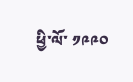ཕྱི་ལོ་ ༡༩༩༠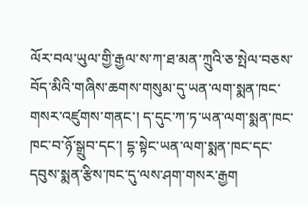ལོར་བལ་ཡུལ་གྱི་རྒྱལ་ས་ཀ་ཐ་མན་ཀྲུའི་ཅ་སྤེལ་བཅས་བོད་མིའི་གཞིས་ཆགས་གསུམ་དུ་ཡན་ལག་སྨན་ཁང་གསར་འཛུགས་གནང་། ད་དུང་ཀ་ཏ་ཡན་ལག་སྨན་ཁང་ཁང་བ་ཉོ་སྒྲུབ་དང་། དྷ་སྟེང་ཡན་ལག་སྨན་ཁང་དང་དབུས་སྨན་རྩིས་ཁང་དུ་ལས་ཤག་གསར་རྒྱག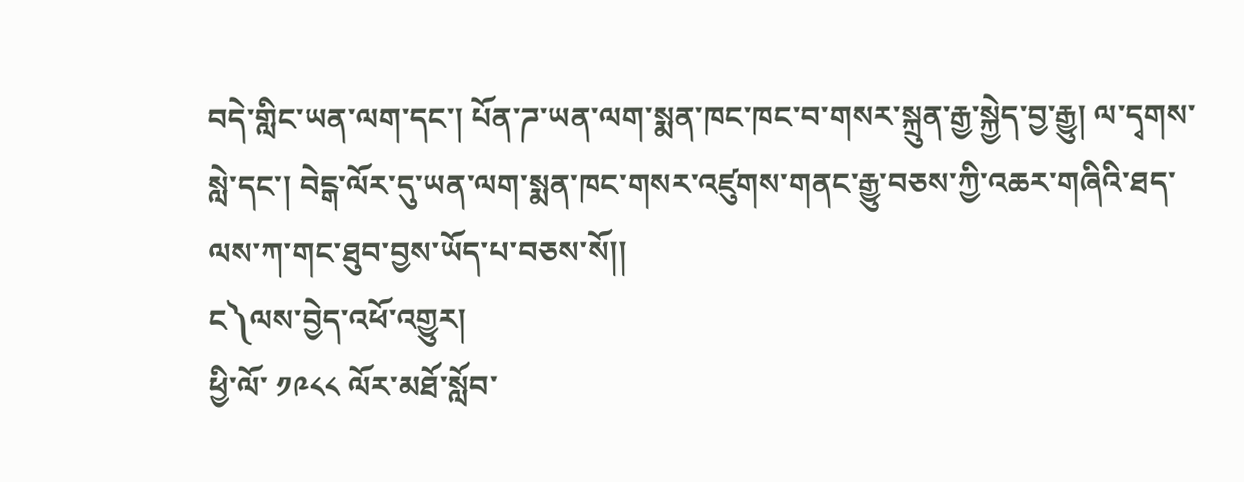བདེ་གླིང་ཡན་ལག་དང་། པོན་ཌ་ཡན་ལག་སྨན་ཁང་ཁང་བ་གསར་སྐྲུན་རྒྱ་སྐྱེད་བྱ་རྒྱུ། ལ་དྭགས་སླེ་དང་། བེངྒ་ལོར་དུ་ཡན་ལག་སྨན་ཁང་གསར་འཛུགས་གནང་རྒྱུ་བཅས་ཀྱི་འཆར་གཞིའི་ཐད་ལས་ཀ་གང་ཐུབ་བྱས་ཡོད་པ་བཅས་སོ།།
ང༽ལས་བྱེད་འཕོ་འགྱུར།
ཕྱི་ལོ་ ༡༩༨༨ ལོར་མཐོ་སློབ་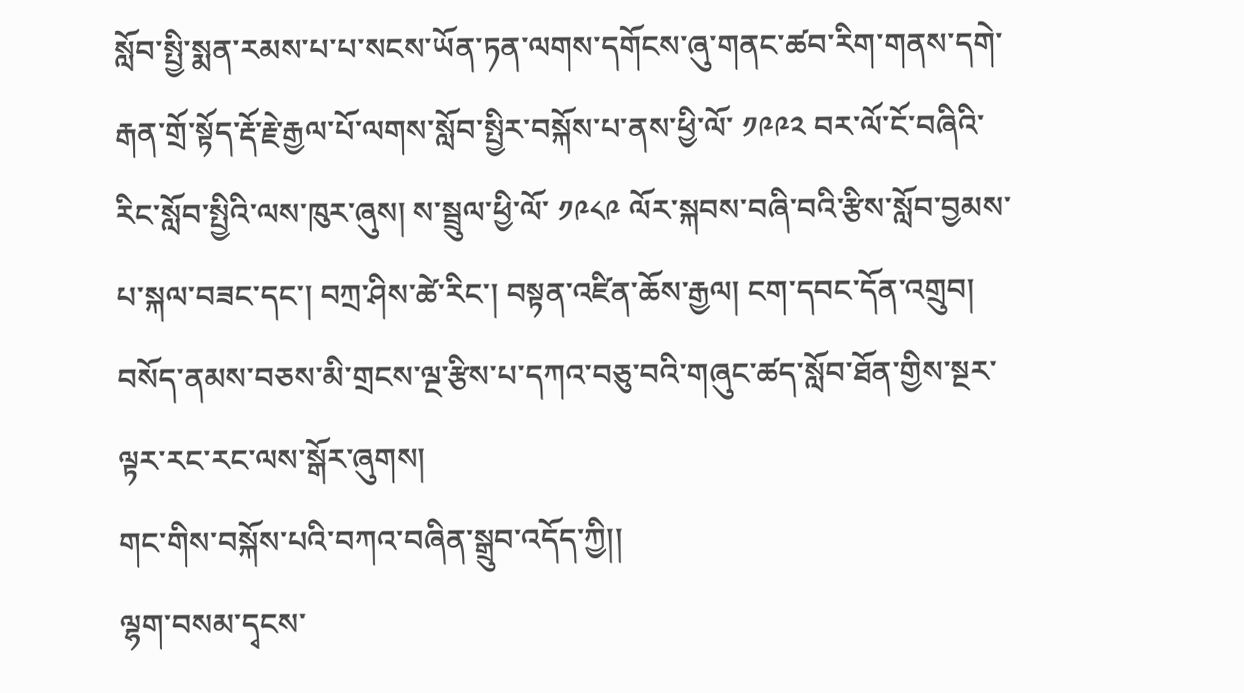སློབ་སྤྱི་སྨན་རམས་པ་པ་སངས་ཡོན་ཏན་ལགས་དགོངས་ཞུ་གནང་ཚབ་རིག་གནས་དགེ་རྒན་གྲོ་སྟོད་རྡོ་རྗེ་རྒྱལ་པོ་ལགས་སློབ་སྤྱིར་བསྐོས་པ་ནས་ཕྱི་ལོ་ ༡༩༩༢ བར་ལོ་ངོ་བཞིའི་རིང་སློབ་སྤྱིའི་ལས་ཁུར་ཞུས། ས་སྦྲུལ་ཕྱི་ལོ་ ༡༩༨༩ ལོར་སྐབས་བཞི་བའི་རྩིས་སློབ་བྱམས་པ་སྐལ་བཟང་དང་། བཀྲ་ཤིས་ཚེ་རིང་། བསྟན་འཛིན་ཆོས་རྒྱལ། ངག་དབང་དོན་འགྲུབ། བསོད་ནམས་བཅས་མི་གྲངས་ལྔ་རྩིས་པ་དཀའ་བཅུ་བའི་གཞུང་ཚད་སློབ་ཐོན་གྱིས་སྔར་ལྟར་རང་རང་ལས་སྒོར་ཞུགས།
གང་གིས་བསྐོས་པའི་བཀའ་བཞིན་སྒྲུབ་འདོད་ཀྱི།།
ལྷག་བསམ་དྭངས་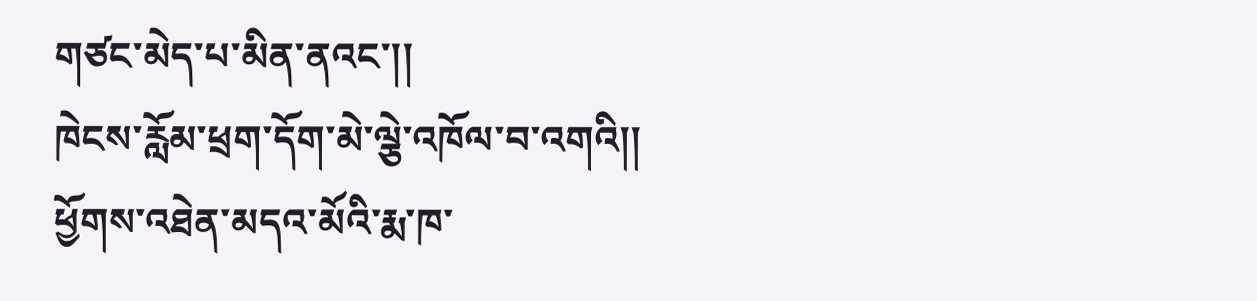གཙང་མེད་པ་མིན་ནའང་།།
ཁེངས་རློམ་ཕྲག་དོག་མེ་ལྕེ་འཁོལ་བ་འགའི།།
ཕྱོགས་འཐེན་མདའ་མོའི་རྨ་ཁ་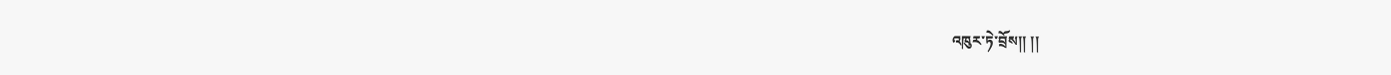འཁུར་ཏེ་བྲོས།། །།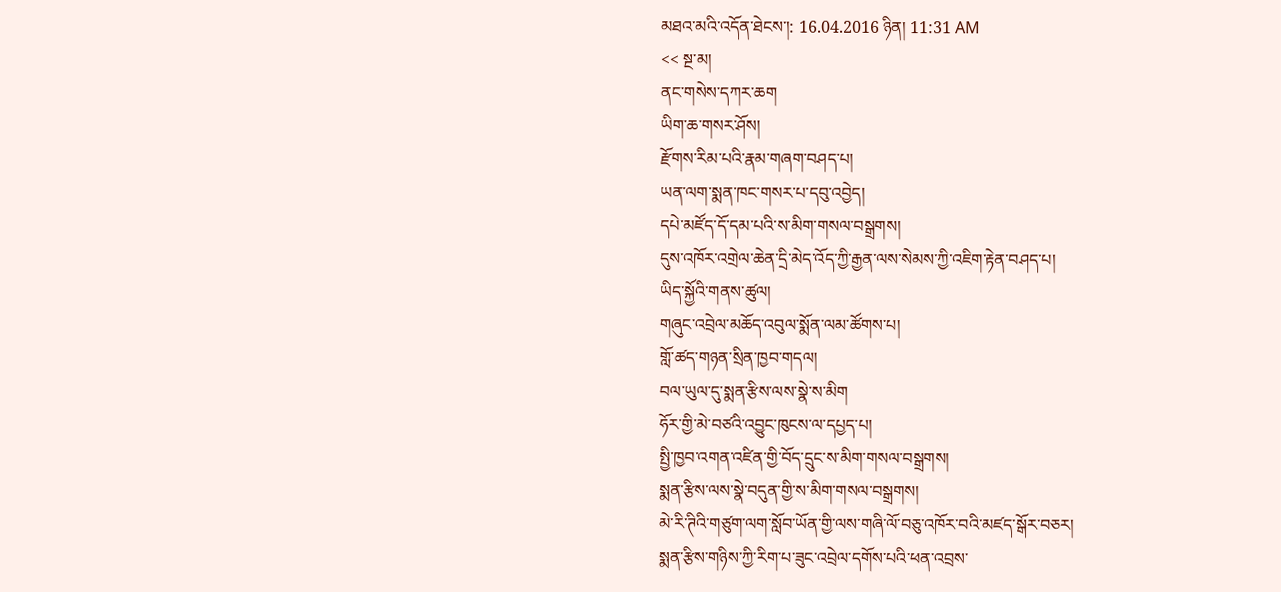མཐའ་མའི་འདོན་ཐེངས་།: 16.04.2016 ཉིན། 11:31 AM
<< སྔ་མ།
ནང་གསེས་དཀར་ཆག
ཡིག་ཆ་གསར་ཤོས།
རྫོགས་རིམ་པའི་རྣམ་གཞག་བཤད་པ།
ཡན་ལག་སྨན་ཁང་གསར་པ་དབུ་འབྱེད།
དཔེ་མཛོད་དོ་དམ་པའི་ས་མིག་གསལ་བསྒྲགས།
དུས་འཁོར་འགྲེལ་ཆེན་དྲི་མེད་འོད་ཀྱི་རྒྱན་ལས་སེམས་ཀྱི་འཇིག་རྟེན་བཤད་པ།
ཡིད་སྐྱོའི་གནས་ཚུལ།
གཞུང་འབྲེལ་མཆོད་འབུལ་སྨོན་ལམ་ཚོགས་པ།
གློ་ཚད་གཉན་སྲིན་ཁྱབ་གདལ།
བལ་ཡུལ་དུ་སྨན་རྩིས་ལས་སྣེ་ས་མིག
ཧོར་གྱི་མེ་བཙའི་འབྱུང་ཁུངས་ལ་དཔྱད་པ།
སྤྱི་ཁྱབ་འགན་འཛིན་གྱི་བོད་དྲུང་ས་མིག་གསལ་བསྒྲགས།
སྨན་རྩིས་ལས་སྣེ་བདུན་གྱི་ས་མིག་གསལ་བསྒྲགས།
མེ་རི་ཊིའི་གཙུག་ལག་སློབ་ཡོན་གྱི་ལས་གཞི་ལོ་བཅུ་འཁོར་བའི་མཛད་སྒོར་བཅར།
སྨན་རྩིས་གཉིས་ཀྱི་རིག་པ་ཟུང་འབྲེལ་དགོས་པའི་ཕན་འབྲས་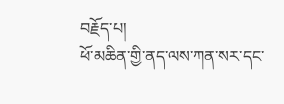བརྗོད་པ།
ཕོ་མཆིན་གྱི་ནད་ལས་ཀན་སར་དང་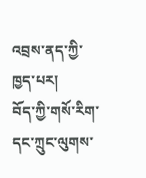འབྲས་ནད་ཀྱི་ཁྱད་པར།
བོད་ཀྱི་གསོ་རིག་དང་ཀྲུང་ལུགས་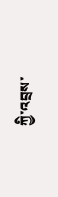ཀྱི་འབྲས་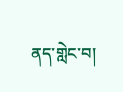ནད་གླེང་བ།